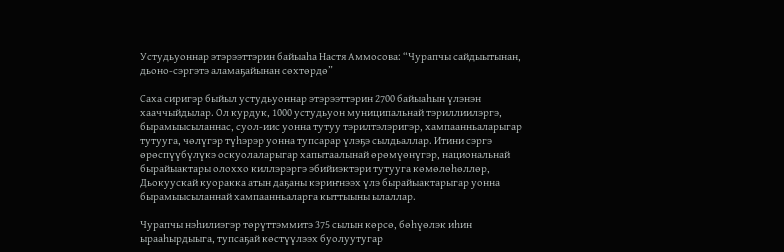Устудьуоннар этэрээттэрин байыаһа Настя Аммосова: “Чурапчы сайдыытынан, дьоно-сэргэтэ аламаҕайынан сөхтөрдө”

Саха сиригэр быйыл устудьуоннар этэрээттэрин 2700 байыаһын үлэнэн хааччыйдылар. Ол курдук, 1000 устудьуон муниципальнай тэриллиилэргэ, бырамыысыланнас, суол-иис уонна тутуу тэрилтэлэригэр, хампаанньаларыгар тутууга, чөлүгэр түһэрэр уонна тупсарар үлэҕэ сылдьаллар. Итини сэргэ өрөспүүбүлүкэ оскуолаларыгар хапытаалынай өрөмүөнүгэр, национальнай бырайыактары олоххо киллэрэргэ эбийиэктэри тутууга көмөлөһөллөр, Дьокуускай куоракка атын даҕаны кэриҥнээх үлэ бырайыактарыгар уонна бырамыысыланнай хампаанньаларга кыттыыны ылаллар.

Чурапчы нэһилиэгэр төрүттэммитэ 375 сылын көрсө, бөһүөлэк иһин ырааһырдыыга, тупсаҕай көстүүлээх буолуутугар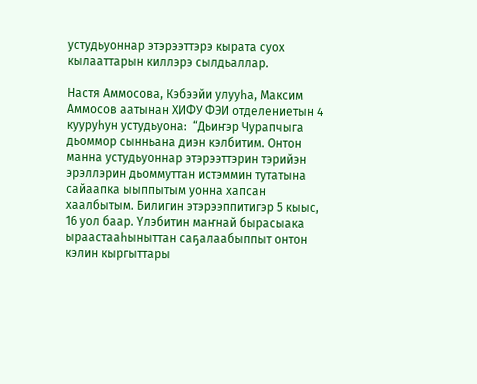устудьуоннар этэрээттэрэ кырата суох кылааттарын киллэрэ сылдьаллар.

Настя Аммосова, Кэбээйи улууһа, Максим Аммосов аатынан ХИФУ ФЭИ отделениетын 4 кууруһун устудьуона:  “Дьиҥэр Чурапчыга дьоммор сынньана диэн кэлбитим. Онтон манна устудьуоннар этэрээттэрин тэрийэн эрэллэрин дьоммуттан истэммин тутатына сайаапка ыыппытым уонна хапсан хаалбытым. Билигин этэрээппитигэр 5 кыыс, 16 уол баар. Үлэбитин маҥнай бырасыака ыраастааһыныттан саҕалаабыппыт онтон кэлин кыргыттары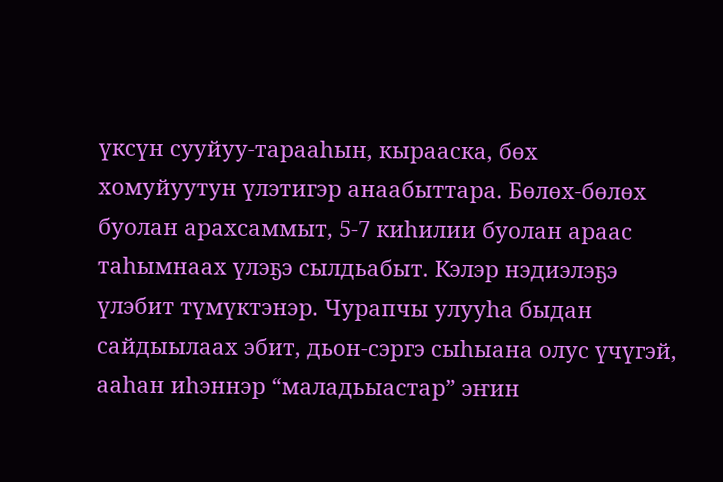үксүн сууйуу-тарааһын, кырааска, бөх хомуйуутун үлэтигэр анаабыттара. Бөлөх-бөлөх буолан арахсаммыт, 5-7 киһилии буолан араас таһымнаах үлэҕэ сылдьабыт. Кэлэр нэдиэлэҕэ үлэбит түмүктэнэр. Чурапчы улууһа быдан сайдыылаах эбит, дьон-сэргэ сыһыана олус үчүгэй, ааһан иһэннэр “маладьыастар” эҥин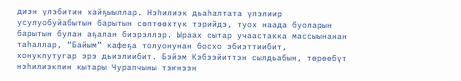диэн үлэбитин хайҕыыллар. Нэһилиэк дьаһалтата үлэлиир усулуобуйабытын барытын сөптөөхтүк тэрийдэ, туох наада буоларын барытын булан аҕалан биэрэллэр. Ыраах сытар учаастакка массыынанан таһаллар, “Байым” кафеҕа толуонунан босхо эбиэттиибит, хонукпутугар эрэ дьиэлиибит. Бэйэм Кэбээйиттэн сылдьабын, төрөөбүт нэһилиэкпин кытары Чурапчыны тэҥнээн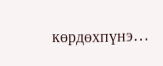көрдөхпүнэ…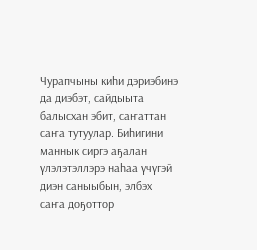Чурапчыны киһи дэриэбинэ да диэбэт, сайдыыта балысхан эбит, саҥаттан саҥа тутуулар. Биһигини маннык сиргэ аҕалан үлэлэтэллэрэ наһаа үчүгэй  диэн саныыбын, элбэх саҥа доҕоттор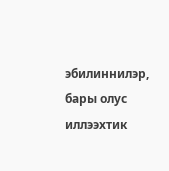эбилиннилэр, бары олус иллээхтик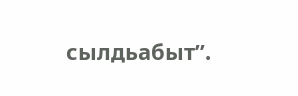сылдьабыт”.